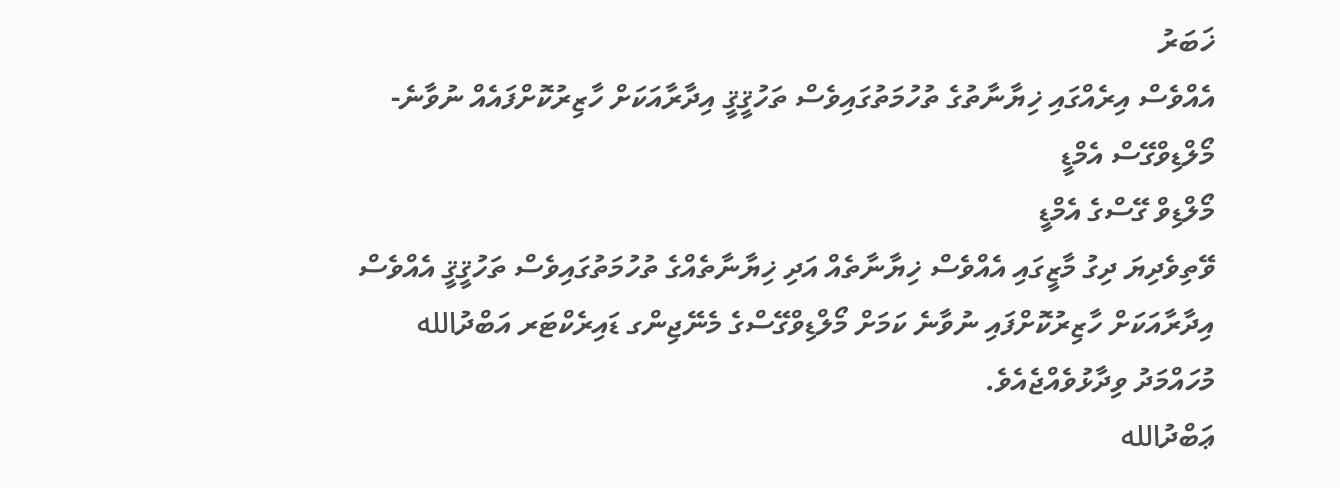ޚަބަރު
އެއްވެސް އިރެއްގައި ޚިޔާނާތުގެ ތުހުމަތުގައިވެސް ތަހުޤީޤީ އިދާރާއަކަށް ހާޒިރުކޮށްފައެއް ނުވާނެ- މޯލްޑިވްގޭސް އެމްޑީ
މޯލްޑިވް ގޭސްގެ އެމްޑީ
ވޭތިވެދިޔަ ދިގު މާޒީގައި އެއްވެސް ޚިޔާނާތެއް އަދި ޚިޔާނާތެއްގެ ތުހުމަތުގައިވެސް ތަހުޤީޤީ އެއްވެސް އިދާރާއަކަށް ހާޒިރުކޮށްފައި ނުވާނެ ކަމަށް މޯލްޑިވްގޭސްގެ މެނޭޖިންގ ޑައިރެކްޓަރ އަބްދުالله މުހައްމަދު ވިދާޅުވެއްޖެއެވެ.
ޢަބްދުالله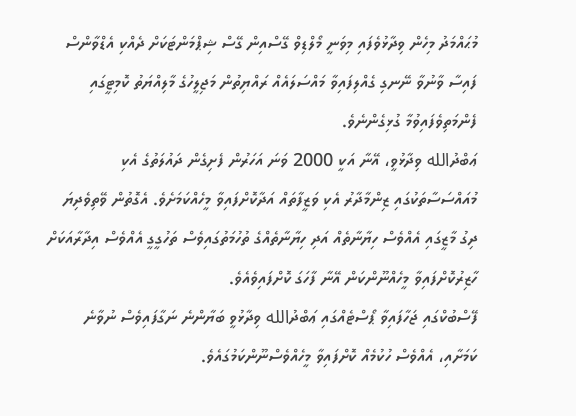މުޙައްމަދު މިހެން ވިދާޅުވެފައި މިވަނީ މޯލްޑިވް ގޭސްއިން ގޭސް ޝިޕްމަންޓަކަށް ދެއްކި އެޑްވާންސް ފައިސާ ވާނުވާ ނޭނގި ގެއްލިފައިވާ މައްސަލައެއް ރައްޔިތުން މަޖިލީހުގެ މާލިއްޔަތު ކޮމިޓީގައި ފެންމަތިވެފައިވުމާ ގުޅިގެންނެވެ.
ޢަބްދުالله ވިދާޅުވީ، އޭނާ އަކީ 2000 ވަނަ އަހަރުން ފެށިގެން ދައުލަތުގެ އެކި މުއައްސަސާތަކުގައި ޒިންމާދާރު އެކި ވަޒީފާތައް އަދާކޮށްފައިވާ މީހެއްކަމަށެވެ. އެގޮތުން ވޭތިވެދިޔަ ދިގު މާޒީގައި އެއްވެސް ހިޔާނާތެއް އަދި ހިޔާނާތެއްގެ ތުހުމަތުގައިވެސް ތަހުގީގީ އެއްވެސް އިދާރާއަކަށް ހާޒިރުކޮށްފައިވާ މީހެއްނޫންކަން އޭނާ ފާހަގަ ކޮށްފައިވެއެވެ.
ފޭސްބުކްގައި ޖަހާފައިވާ ޕޯސްޓެއްގައި ޢަބްދުالله ވިދާޅުވީ ބަޔާންނެ ނަގާފައިވެސް ނުވާނެ ކަމަށާއި، އެއްވެސް ހުކުމެއް ކޮށްފައިވާ މީހެއްވެސްނޫންކަމުގައެވެ.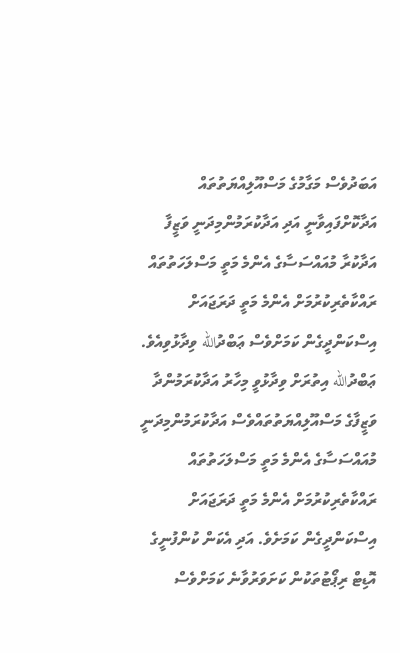އަބަދުވެސް މަގާމުގެ މަސްއޫލިއްޔަތުތައް އަދާކޮށްފައިވާނީ އަދި އަދާކުރަމުންމިދަނީ ވަޒީފާ އަދާކުރާ މުއައްސަސާގެ އެންމެ މަތީ މަސްލަހަތުތައް ރައްކާތެރިކުރުމަށް އެންމެ މަތީ ދަރަޖައަށް އިސްކަންދީގެން ކަމަށްވެސް ޢަބްދުالله ވިދާޅުވިއެވެ.
ޢަބްދުالله އިތުރަށް ވިދާޅުވީ މިހާރު އަދާކުރަމުންދާ ވަޒީފާގެ މަސްއޫލިއްޔަތުތައްވެސް އަދާކުރަމުންމިދަނީ މުއައްސަސާގެ އެންމެ މަތީ މަސްލަހަތުތައް ރައްކާތެރިކުރުމަށް އެންމެ މަތީ ދަރަޖައަށް އިސްކަންދީގެން ކަމަށެވެ. އަދި އެކަން ކުންފުނީގެ އޮޑިޓް ރިޕޯޓުތަކުން ކަށަވަރުވާނެ ކަމަށްވެސް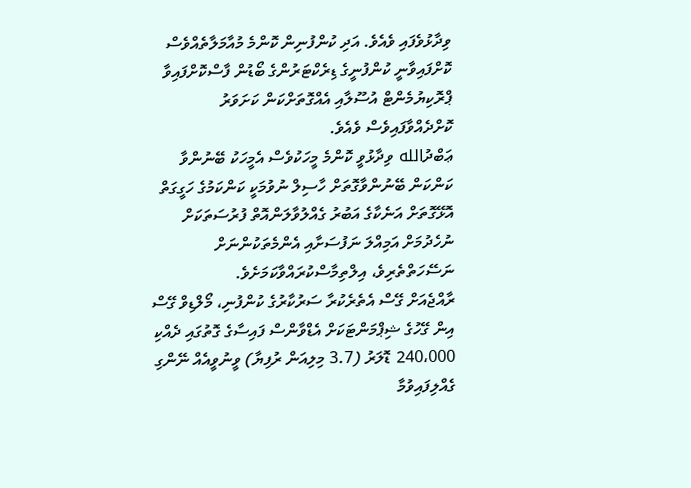ވިދާޅުވެފައި ވެއެވެ. އަދި ކުންފުނިން ކޮންމެ މުއާމަލާތެއްވެސް ކޮށްފައިވާނީ ކުންފުނީގެ ޑިރެކްޓަރުންގެ ބޯޑުން ފާސްކޮށްފައިވާ ޕްރޮކިޔުމެންޓް އުސޫލާއި އެއްގޮތަށްކަން ކަށަވަރު ކޮށްދެއްވާފައިވެސް ވެއެވެ.
ޢަބްދުالله ވިދާޅުވީ ކޮންމެ މީހަކުވެސް އެމީހަކު ބޭނުންވާ ކަންކަން ބޭނުންވާގޮތަށް ހާސިލް ނުވުމަކީ ކަންކަމުގެ ހަގީގަތް އޮޅޭގޮތަށް އަނެކާގެ އަބުރު ގެއްލުވާލަންއޮތް ފުރުސަތަކަށް ނުހެދުމަށް އަމިއްލަ ނަފުސަށާއި އެންމެތަކުންނަށް ނަސޭހަތްތެރިވެ، އިލްތިމާސްކުރައްވާކަމަށެވެ.
ރާއްޖެއަށް ގޭސް އެތެރެކުރާ ސަރުކާރުގެ ކުންފުނި، މޯލްޑިވް ގޭސް އިން ގޭހުގެ ޝިޕްމަންޓަކަށް އެޑްވާންސް ފައިސާގެ ގޮތުގައި ދެއްކި 240،000 ޑޮލަރު (3.7 މިލިއަން ރުފިޔާ) ވީނުވީއެއް ނޭންގި ގެއްލިފައިވުމާ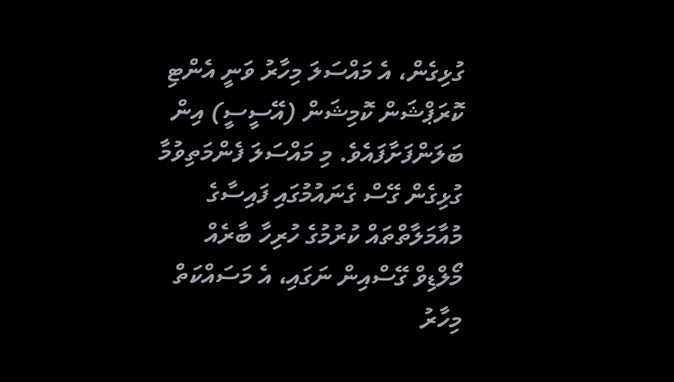ގުޅިގެން، އެ މައްސަލަ މިހާރު ވަނީ އެންޓި ކޮރަޕްޝަން ކޮމިޝަން (އޭސީސީ) އިން ބަލަންފަށާފައެވެ. މި މައްސަލަ ފެންމަތިވުމާ ގުޅިގެން ގޭސް ގެނައުމުގައި ފައިސާގެ މުއާމަލާތްތައް ކުރުމުގެ ހުރިހާ ބާރެއް މޯލްޑިވް ގޭސްއިން ނަގައި، އެ މަސައްކަތް މިހާރު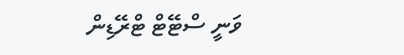ވަނީ ސްޓޭޓް ޓްރޭޑިން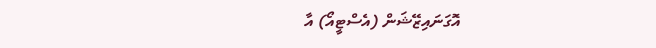އޮގަނައިޒޭޝަން (އެސްޓީއޯ) އާ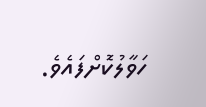ހަވާލުކޮށްފައެވެ.